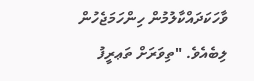ވާހަކަދައްކާލުމުން ހިންހަމަޖެހުން ލިބެއެވެ. "ތިވަރަށް ތަޢރީފު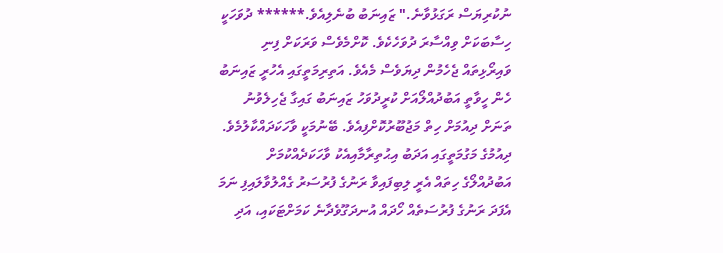ނުކުރިޔަސް ރަގަޅުވާނެ." ޒައިނަބު ބުނެލިއެވެ.****** ދުވަހަކީ ހިސާބަކަށް ވިއްސާރަ ދުވަހެކެވެ. ކޮށްމެވެސް ވަރަކަށް ފިނި ވައިރޯޅިތައް ޖެހެމުން ދިޔަވެސް މެއެވެ. އަތިރިމަތީގައި އެހުރީ ޒައިނަބު ހެން ހީވާތީ އަބުދުއްލޯއަށް ކުރީދުވަހު ޒައިނަބު ގައިގާ ޖެހިލެވުނު ތަނަށް ދިއުމަށް ހިތް މަޖުބޫރުކޮށްފިއެވެ. ބޭނުމަކީ ވާހަކަދައްކާލުމެވެ. ދިއުމުގެ މަގުމަތީގައި އަދަބު އިޙުތިރާމާއިއެކު ވާހަކަދެއްކުމަށް އަބުދުއްލޯގެ ހިތައް އެރީ ލިބިފައިވާ ރަނުގެ ފުރުސަރު ގެއްލުވާލައިފި ނަމަ އެފަދަ ރަނުގެ ފުރުސަތެއް ހޯދައް އުނދަގޫވެދާނެ ކަމަށްޓަކައި، އަދި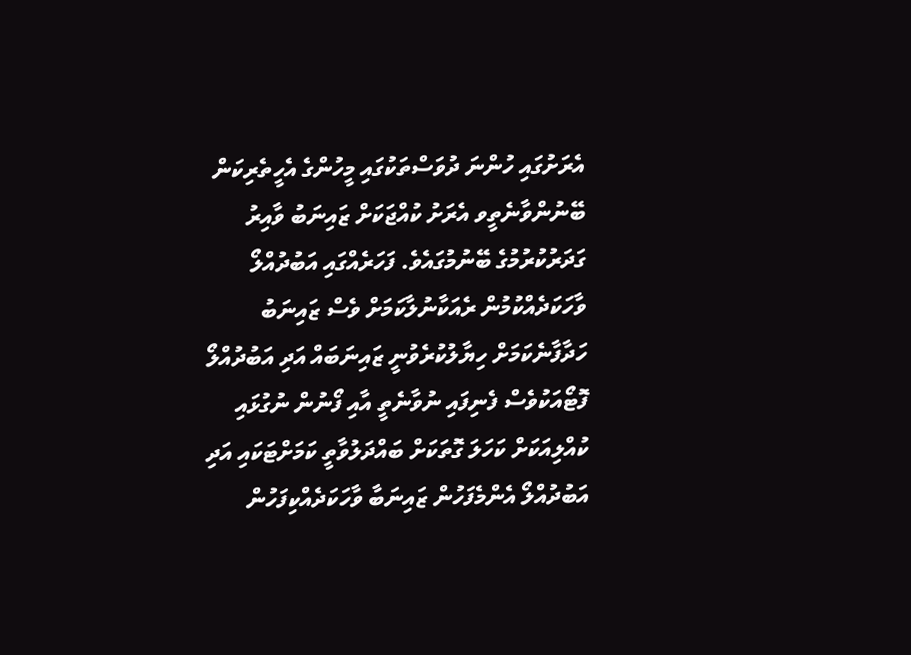އެރަށުގައި ހުންނަ ދުވަސްތަކުގައި މީހުންގެ އެހީތެރިކަން ބޭނުންވާނެތީވ އެރަށު ކުއްޖަކަށް ޒައިނަބު ވާއިރު ގަދަރުކުރުމުގެ ބޭނުމުގައެވެ. ފަހަރެއްގައި އަބުދުއްލޯ ވާހަކަދެއްކުމުން ރެއަކާނުލާކަމަށް ވެސް ޒައިނަބު ހަދާފާނެކަމަށް ހިޔާލުކުރެވުނީ ޒައިނަބައް އަދި އަބުދުއްލޯ ފޮޓޯއަކުވެސް ފެނިފައި ނުވާނެތީ އާއި ފޯނުން ނުގުޅައި ކުއްލިއަކަށް ކަހަލަ ގޮތަކަށް ބައްދަލުވާތީ ކަމަށްޓަކައި އަދި އަބުދުއްލޯ އެންމެފަހުން ޒައިނަބާ ވާހަކަދެއްކިފަހުން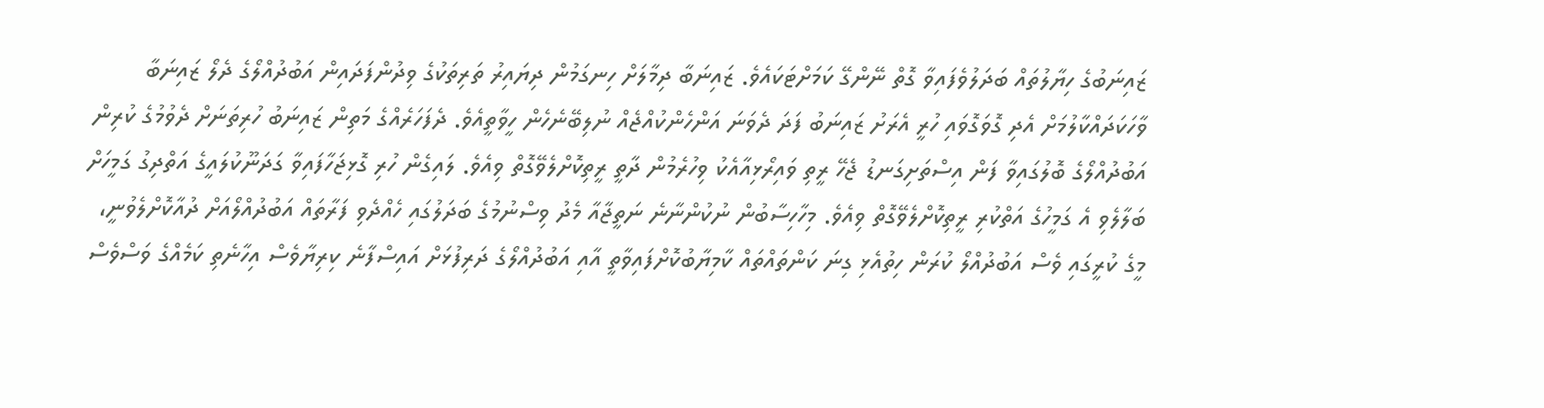ޒައިނަބުގެ ހިޔާލުތައް ބަދަލުވެފައިވާ ގޮތް ނޭންގޭ ކަމަށްޓަކައެވެ. ޒައިނަބާ ދިމާލަށް ހިނގަމުން ދިޔައިރު ތަރިތަކުގެ ވިދުންފަދައިން އަބުދުއްލޯގެ ދެލޯ ޒައިނަބާ ވާހަކަދައްކާލުމަށް އެދި ގޮވަގޮވައި ހުރީ އެރަށު ޒައިނަބު ފަދަ ދެވަނަ އަންހެންކުއްޖެއް ނުލިބޭނެހެން ހީވާތީއެވެ. ދެފަހަރެއްގެ މަތިން ޒައިނަބު ހުރިތަނަށް ދެވުމުގެ ކުރިން އަބުދުއްލޯގެ ބޮލުގައިވާ ފަން އިސްތަށިގަނޑު ޖެހޭ ރީތި ވައިރޯޅިއާއެކު ވިހުރެމުން ދާތީ ރީތިކޮށްލެވޭގޮތް ވިއެވެ. ލައިގެން ހުރި ގޮޅިޖަހާފައިވާ ގަދަނޫކުލައީގެ އަތްދިގު ގަމީހަށް ބަލާލެވި އެ ގަމީހުގެ އަތްކުރި ރީތިކޮށްލެވޭގޮތް ވިއެވެ. މިހާހިސާބުން ނުކުންނާނެ ނަތީޖާއާ މެދު ވިސްނުމުގެ ބަދަލުގައި ހެއްދެވި ފަރާތައް އަބުދުއްލޯއަށް ދުއާކޮށްލެވުނީ، މީގެ ކުރީގައި ވެސް އަބުދުއްލޯ ކުރަން ހިތުއެޅި ގިނަ ކަންތައްތައް ކާމިޔާބުކޮށްފައިވާތީ އާއި އަބުދުއްލޯގެ ދަރިފުޅަށް އައިސްފާނެ ކިރިޔާވެސް އިހާނެތި ކަމެއްގެ ވަސްވެސް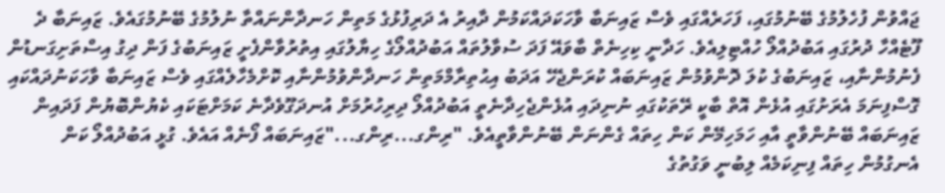ޖައްވުން ފުހެލުމުގެ ބޭނުމުގައި، ފަހަރެއްގައި ވެސް ޒައިނަބާ ވާހަކަދައްކަމުން ދާއިރު އެ ދަރިފުޅުގެ މަތިން ހަނދާންނައްތާ ނުލުމުގެ ބޭނުމުގައެވެ. ޒައިނަބާ ދެ ފޫޓެއްހާ ދުރުގައި އަބުދުއްލޯ ހުއްޓިލިއެވެ. ހަދާނީ ކިހިނެތް ބާވައޭ ފަދަ ސުވާލުތައް އަބުދުއްލޯގެ ހިޔާލުގައި އިތުރުވާންފެށީ ޒައިނަބުގެ ފަން ދިގު އިސްތަށިގަނޑުން ފެނުމުންނާއި، ޒައިނަބުގެ ކުލަ ދޮންވުމުން ޒައިނަބައް ކުރަންޖެހޭ އަދަބު އިޙުތިރާމްމަތިން ހަނދާންވުމުންނާއި ކޮށްމެހާލެއްގައި ވެސް ޒައިނަބާ ވާހަކަނުދައްކައި ގޮސްފިނަމަ އެރަށުގައި އުޅެން އޮތް ބާކީ ރޭތަކުގައި ނުނިދައި އުޅެންޖެހިދާނެތީ އަބުދުއްލޯ ދިރިހުރުމަށް އުނދަގޫވެދާނެ ކަމަށްޓަކައި ކެޔުންބޮޔުން ފަދައިން ޒައިނަބައް ބޭނުންވާތީ އާއި ހަމަހިމޭން ކަން ހިތައް ގެންނަން ބޭނުންވާތީއެވެ. "ރިންގ...ރިންގ..."ޒައިނަބައް ފޯނެއް އައެވެ. ގުޅީ އަބުދުއްލޯ ކަން އެނގުމުން ހިތައް ފިނިކަމެއް ލިބުނީ ވަގުތުގެ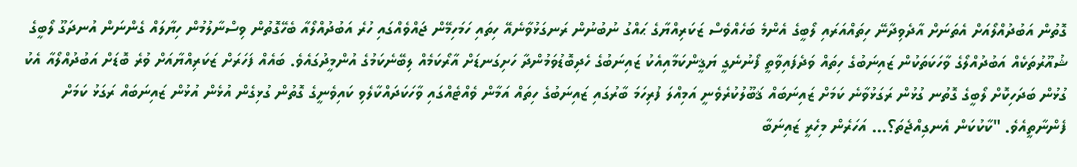ގޮތުން އަބުދުއްލޯއަށް އެތަނަށް އާދެވިދާނޭ ހިތައްއަރައި ލޯބީގެ އެންމެ ބަހެއްވެސް ޒަކަރިއްޔާގެ ޙައްގު ނުބުނުން ރަނގަޅުވާނެއޭ ހިތައި ހަމަހިމޭން ޖައްވެއްގައި ހުރެ އަބުދުއްލޯއާ ބެހޭގޮތުން ވިސްނާލުމުން ހިޔާލައް ގެންނަން އުނދަގޫ ލޯބީގެ ޝުއޫރުތަކެއް އަބުދުއްލޯގެ ވާހަކަތަކުން ޒައިނަބުގެ ހިތައް ވަދެފައިވާތީ ފޯނުނެގީ ޔަޤީންކަމާއިއެކު ޒައިނަބުގެ ހެދިބޮޑުވަމުންދާ ހަށިގަނޑަށް އާރޯކަމެއް ލިބޭނެކަމުގެ އުންމީދުގައެވެ. ބައެއް ފަހަރަށް ޒަކަރިއްޔާއަށް ވުރެ ބޮޑަށް އަބުދުއްލޯއާ އެކު ގުޅުން ބަދަހިކޮށް ލޯބީގެ ގޮތުނ ގުޅުން ރަގަޅުވާނެ ކަމަށް ޒައިނަބައް ޤަބޫލުކުރެވެނީ އަމިއްލަ ފުރިހަމަ ބާރުގައި ޒައިނަބުގެ ހިތައް އަމާން ވެއްޓެއްގައި ވާހަކަދައްކާލެވި ކައިވެނީގެ ގޮތުން ގުޅިގެން އުޅެން އުޅުން ޒައިނަބައް ރަގަޅު ކަމަށް ފެންނާތީއެވެ. "ކާކުކަން އެނގިއްޖެތަ؟... އަހަރެން މިހެރީ ޒައިނަބާ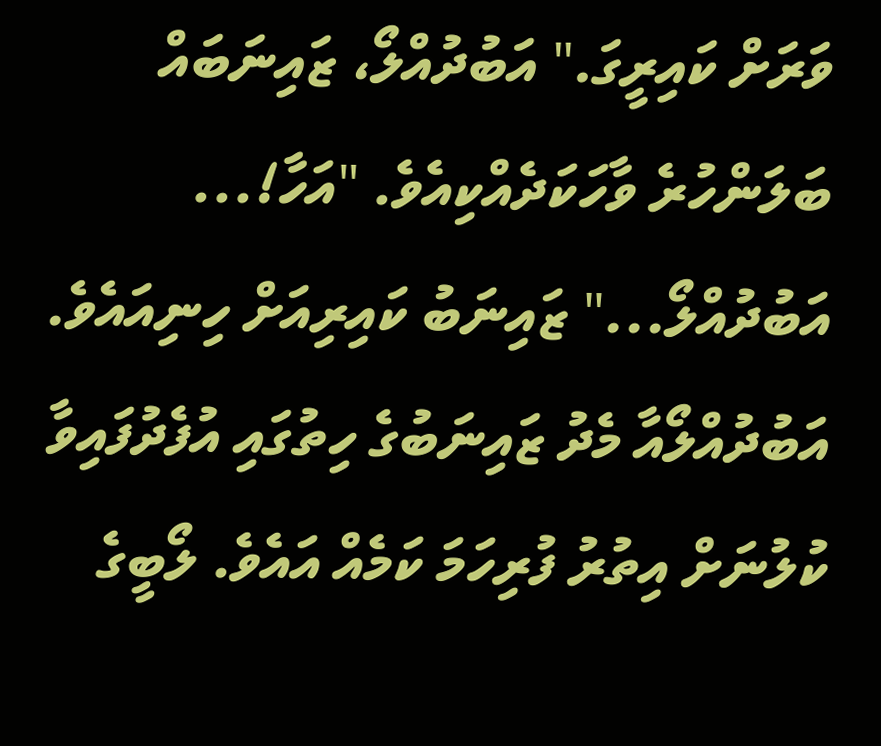ވަރަށް ކައިރީގަ." އަބުދުއްލޯ، ޒައިނަބައް ބަލަންހުރެ ވާހަކަދެއްކިއެވެ. "އަހާ!... އަބުދުއްލޯ..." ޒައިނަބު ކައިރިއަށް ހިނިއައެވެ. އަބުދުއްލޯއާ މެދު ޒައިނަބުގެ ހިތުގައި އުފެދުފައިވާ ކުލުނަށް އިތުރު ފުރިހަމަ ކަމެއް އައެވެ. ލޯބީގެ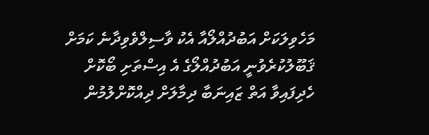މަހެވިލަކަށް އަބުދުއްލޯއާ އެކު ވާސިލްވެވިދާނެ ކަމަށް ޤަބޫލުކުރެވުނީ އަބުދުއްލޯގެ އެ އިސްތަށި ބޯކޮށް ހެދިފައިވާ އަތް ޒައިނަބާ ދިމާލަށް ދިއްކޮށްލުމުން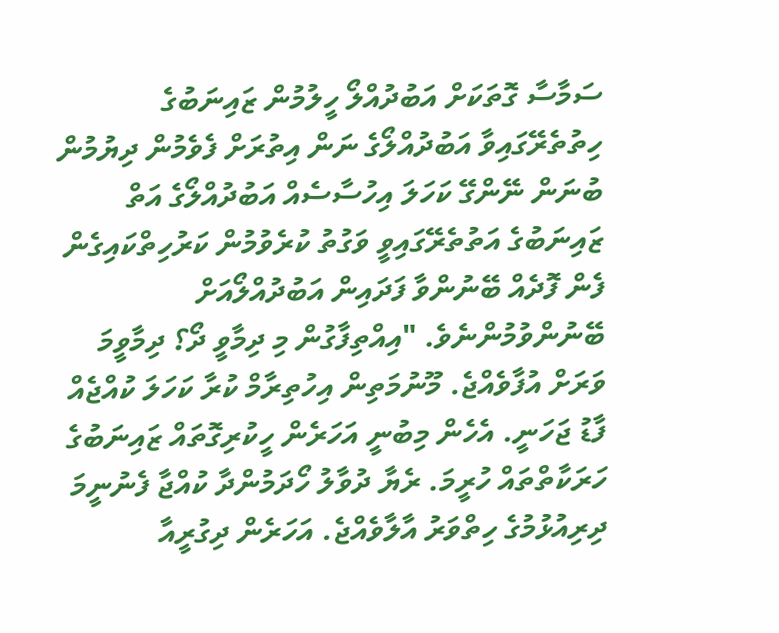ސަމާސާ ގޮތަކަށް އަބުދުއްލޯ ހީލުމުން ޒައިނަބުގެ ހިތުތެރޭގައިވާ އަބުދުއްލޯގެ ނަން އިތުރަށް ފެވެމުން ދިޔުމުން ބުނަން ނޭންގޭ ކަހަލަ އިހުސާސެއް އަބުދުއްލޯގެ އަތް ޒައިނަބުގެ އަތުތެރޭގައިވީ ވަގުތު ކުރެވުމުން ކަރުހިތްކައިގެން ފެން ފޮދެއް ބޭނުންވާ ފަދައިން އަބުދުއްލޯއަށް ބޭނުންވުމުންނެވެ. "އިއްތިފާގުން މި ދިމާވީ ދޯ؟ ދިމާވީމަ ވަރަށް އުފާވެއްޖެ. މޫނުމަތިން އިހުތިރާމް ކުރާ ކަހަލަ ކުއްޖެއް ފާޑު ޖަހަނީ. އެހެން މިބުނީ އަހަރެން ހީކުރިގޮތައް ޒައިނަބުގެ ހަރަކާތްތައް ހުރީމަ. ރެޔާ ދުވާލު ހޯދަމުންދާ ކުއްޖާ ފެނުނީމަ ދިރިއުޅުމުގެ ހިތްވަރު އާލާވެއްޖެ. އަހަރެން ދިގުރީއާ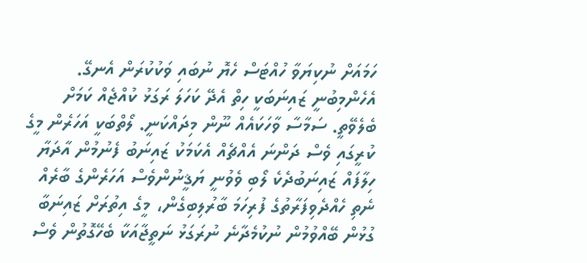ހަމައަށް ނުކިޔަވާ ހުއްޓަސް ހެޔޮ ނުބައި ވަކުކުރަން އެނގޭ. އެހެންމިބުނީ ޒައިނަބަކީ ހިތް އެދޭ ކަހަލަ ރަގަޅު ކުއްޖެއް ކަމަށް ބެލެވޭތީ. ސަމާސާ ވާހަކައެއް ނޫން މިދައްކަނީ. ލޯތްބަކީ އަހަރެން މީގެ ކުރީގައި ވެސް ދަންނަ އެއްޗެއް އެކަމަކު ޒައިނަބު ފެނުމުން އާދަޔާ ހިލާފައް ޒައިނަބުދެކެ ލޯބި ވެވުނީ ޔަޤީނުންވެސް އަހަރެންގެ ބާރެއް ނެތި ހެއްދެވިފަރާތުގެ ފުރިހަމަ ބާރުލިބިގެން، މީގެ އިތުރަށް ޒައިނަބާ ގުޅުން ބޭއްވުމުން ނުކުމެދާނެ ނުރަގަޅު ނަތީޖާއަކާ ބެހޭގޮތުން ވެސް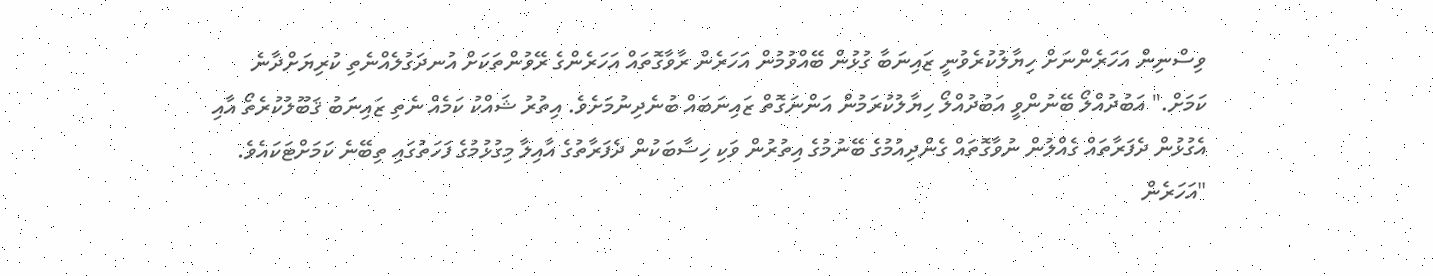ވިސްނިން އަހަރެންނަށް ހިޔާލުކުރެވުނީ ޒައިނަބާ ގުޅުން ބޭއްވުމުން އަހަރެން ރާވާގޮތައް އަހަރެންގެ ރޭވުންތަކަށް އުނދަގުލެއްނެތި ކުރިޔަށްދާނެ ކަމަށް." އަބުދުއްލޯ ބޭނުންވީ އަބުދުއްލޯ ހިޔާލުކުރަމުން އަންނަގޮތް ޒައިނަބައް ބުނެދިނުމަށެވެ. އިތުރު ޝައްކު ކަމެއް ނެތި ޒައިނަބު ޤަބޫލުކުރެތޯ އާއި އެގުޅުން ދެފަރާތައް ގެއްލުން ނުވާގޮތައް ގެންދިއުމުގެ ބޭނުމުގެ އިތުރުން ވަކި ހިސާބަކުން ދެފަރާތުގެ އާއިލާ މިގުޅުމުގެ ފަހަތުގައި ތިބޭނެ ކަމަށްޓަކައެވެ. "އަހަރެން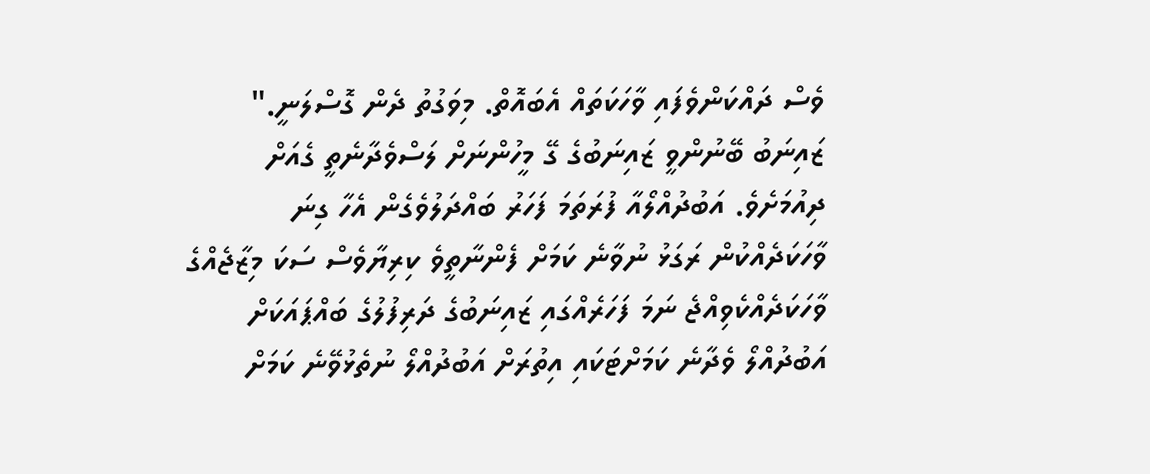ވެސް ދައްކަންވެފައި ވާހަކަތައް އެބައޮތް. މިވަގުތު ދެން ގޮސްލަނީ." ޒައިނަބު ބޭނުންވީ ޒައިނަބުގެ ގޭ މީހުންނަށް ލަސްވެދާނެތީ ގެއަށް ދިއުމަށެވެ. އަބުދުއްލޯއާ ފުރަތަމަ ފަހަރު ބައްދަލުވެގެން އެހާ ގިނަ ވާހަކަދެއްކުން ރަގަޅު ނުވާނެ ކަމަށް ފެންނާތީވެ ކިރިޔާވެސް ސަކަ މިޒާޖެއްގެ ވާހަކަދެއްކެވިއްޖެ ނަމަ ފަހަރެއްގައި ޒައިނަބުގެ ދަރިފުލުގެ ބައްޕައަކަށް އަބުދުއްލޯ ވެދާނެ ކަމަށްޓަކައި އިތުރަށް އަބުދުއްލޯ ނުތެޅުވޭނެ ކަމަށް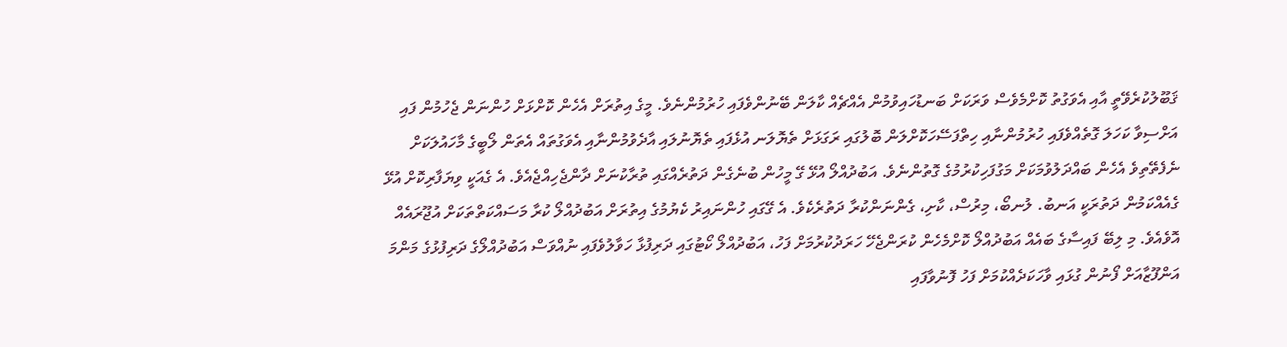ޤަބޫލުކުރެވޭތީ އާއި އެވަގުތު ކޮށްމެވެސް ވަރަކަށް ބަނޑުހައިވުމުން އެއްޗެއް ކާލަން ބޭނުންވެފައި ހުރުމުންނެވެ. މީގެ އިތުރަށް އެހެން ކޮށްޅަށް ހުންނަން ޖެހުމުން ފައި އަށްސިވާ ކަހަލަ ގޮތެއްވެފައި ހުރުމުންނާއި ހިތްފަސޭހަކޮށްލަން ބޮލުގައި ރަގަޅަށް ތެޔޮލަނ އުޅެފައި ތެޔޮނުލައި އާދެވުމުންނާއި އެވަގުތައް އެތަން ލޯބީގެ މާހައުލަކަށް ނެފެތޭތިވެ އެހެން ބައްދަލުވުމަކަށް މަގުފަހިކުރުމުގެ ގޮތުންނެވެ. އަބުދުއްލޯ އުޅޭ ގޭ މީހުން ބުނެގެން ދަތުރެއްގައި ތުރާކުނަށް ދާންޖެހިއްޖެއެވެ. އެ ގެއަކީ ވިޔަފާރިކޮށް އުޅޭ ގެއެއްކަމުން ދަތުރަކީ އަނބު. ލުނބޯ، މިރުސް، ކާށި، ގެންނަންކުރާ ދަތުރެކެވެ. އެ ގޭގައި ހުންނައިރު ކެޔުމުގެ އިތުރަށް އަބުދުއްލޯ ކުރާ މަސައްކަތްތަކަށް އުޖޫރައެއް އޮވެއެވެ. މި ލިބޭ ފައިސާގެ ބައެއް އަބުދުއްލޯ ކޮށްމެހެން ކުރަންޖެހޭ ހަރަދުކުރުމަށް ފަހު، އަބުދުއްލޯ ކޯޓުގައި ދަރިފުޅާ ހަވާލުވެފައި ނުއްވަސް އަބުދުއްލޯގެ ދަރިފުޅުގެ މަންމަ އަންފޫޒާއަށް ފޯނުން ގުޅައި ވާހަކަދެއްކުމަށް ފަހު ފޮނުވާފައި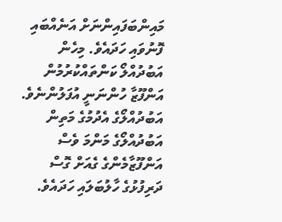މައިންބަފައިންނަށް އަނެއްބައި ފޮނުވައި ހަދައެވެ. މިހެން އަބުދުއްލޯ ކަންތައްކުރުމުން އަންފޫޒާ ހުންނަނީ އުފަލުންނެވެ. އަބުދުއްލޯގެ އެދުމުގެ މަތިން އަބުދުއްލޯގެ މަންމަ ވެސް އަންފޫޒާމެންގެ ގެއަށް ގޮސް ދަރިފުޅުގެ ހާލުބަލައި ހަދައެވެ.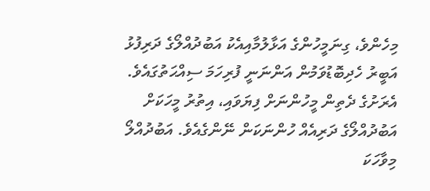މިހެންވެ، ގިނަމީހުންގެ އަޅާލުމާއިއެކު އަބުދުއްލޯގެ ދަރިފުޅު އަބީރު ހެދިބޮޑުވަމުން އަންނަނީ ފުރިހަމަ ސިއްޙަތުގައެވެ. އެރަށުގެ ދެތިން މީހުންނަށް ފިޔަވައި، އިތުރު މީހަކަށް އަބުދުއްލޯގެ ދަރިއެއް ހުންނަކަން ނޭންގެއެވެ. އަބުދުއްލޯ މިވާހަކަ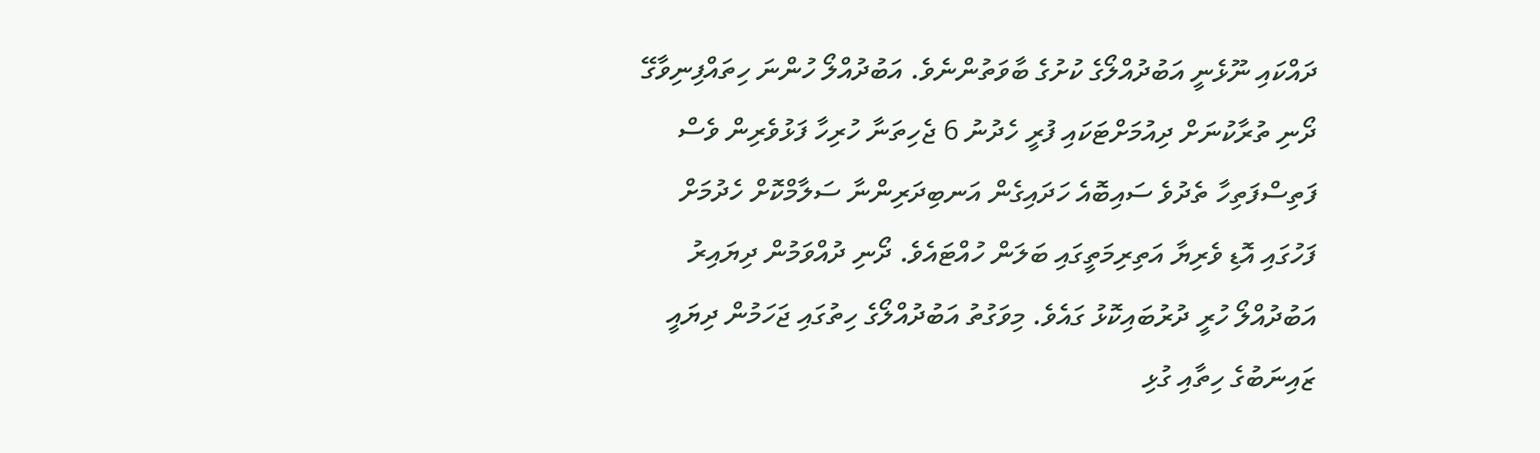ދައްކައި ނޫޅެނީ އަބުދުއްލޯގެ ކުށުގެ ބާވަތުންނެވެ. އަބުދުއްލޯ ހުންނަ ހިތައްފިނިވާގޭ ދޯނި ތުރާކުނަށް ދިއުމަށްޓަކައި ފުރީ ހެދުނު 6 ޖެހިތަނާ ހުރިހާ ފަޅުވެރިން ވެސް ފަތިސްފަތިހާ ތެދުވެ ސައިބޮއެ ހަދައިގެން އަނބިދަރިންނާ ސަލާމްކޮށް ހެދުމަށް ފަހުގައި އޮޑި ވެރިޔާ އަތިރިމަތީގައި ބަލަން ހުއްޓައެވެ. ދޯނި ދުއްވަމުން ދިޔައިރު އަބުދުއްލޯ ހުރީ ދުރުބައިކޮޅު ގައެވެ. މިވަގުތު އަބުދުއްލޯގެ ހިތުގައި ޖަހަމުން ދިޔައީ ޒައިނަބުގެ ހިތާއި ގުޅި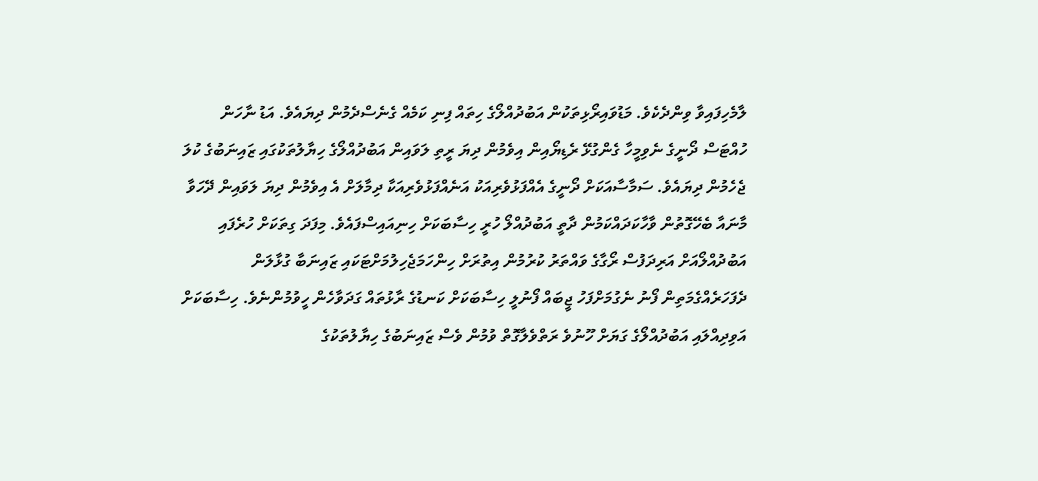ލާމެހިފައިވާ ވިންދެކެވެ. މަޑުވައިރޯޅިތަކުން އަބުދުއްލޯގެ ހިތައް ފިނި ކަމެއް ގެނެސްދެމުން ދިޔައެވެ. އަޑު ނާހަން ހުއްޓަސް ދޯނީގެ ނެވިމީހާ ގެންގުޅޭ ރެޑިޔޯއިން އިވެމުން ދިޔަ ރީތި ލަވައިން އަބުދުއްލޯގެ ހިޔާލުތަކުގައި ޒައިނަބުގެ ކުލަ ޖެހެމުން ދިޔައެވެ. ސަމާސާއަކަށް ދޯނީގެ އެއްފަޅުވެރިއަކު އަނެއްފަޅުވެރިއަކާ ދިމާލަށް އެ އިވެމުން ދިޔަ ލަވައިން ދޭހަވާ މާނައާ ބެހޭގޮތުން ވާހާކަދައްކަމުން ދާތީ އަބުދުއްލޯ ހުރީ ހިސާބަކަށް ހިނިއައިސްފައެވެ. މިފަދަ ގިތަކަށް ހުރެފައި އަބުދުއްލޯއަށް އަރިދަފުސް ރޯގާގެ ވައްތަރު ކުރުމުން އިތުރަށް ހިންހަމަޖެހިލުމަށްޓަކައި ޒައިނަބާ ގުޅާލަން ދެފަހަރެއްގެމަތިން ފޯނު ނެގުމަށްފަހު ޖީބައް ފޯނުލީ ހިސާބަކަށް ކަނޑުގެ ރާޅުތައް ގަދަވާހެން ހީވުމުންނެވެ. ހިސާބަކަށް އަވިދިއްލައި އަބުދުއްލޯގެ ގަޔަށް ހޫނުވެ ރަތްވެލާގޮތް ވުމުން ވެސް ޒައިނަބުގެ ހިޔާލުތަކުގެ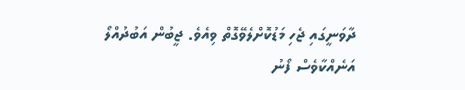ދާވަނީގައި ޖެހި މަޑުކޮށްލެވޭގޮތް ވިއެވެ. ޖީބުން އަބުދުއްލޯ އަނެއްކާވެސް ފޯނު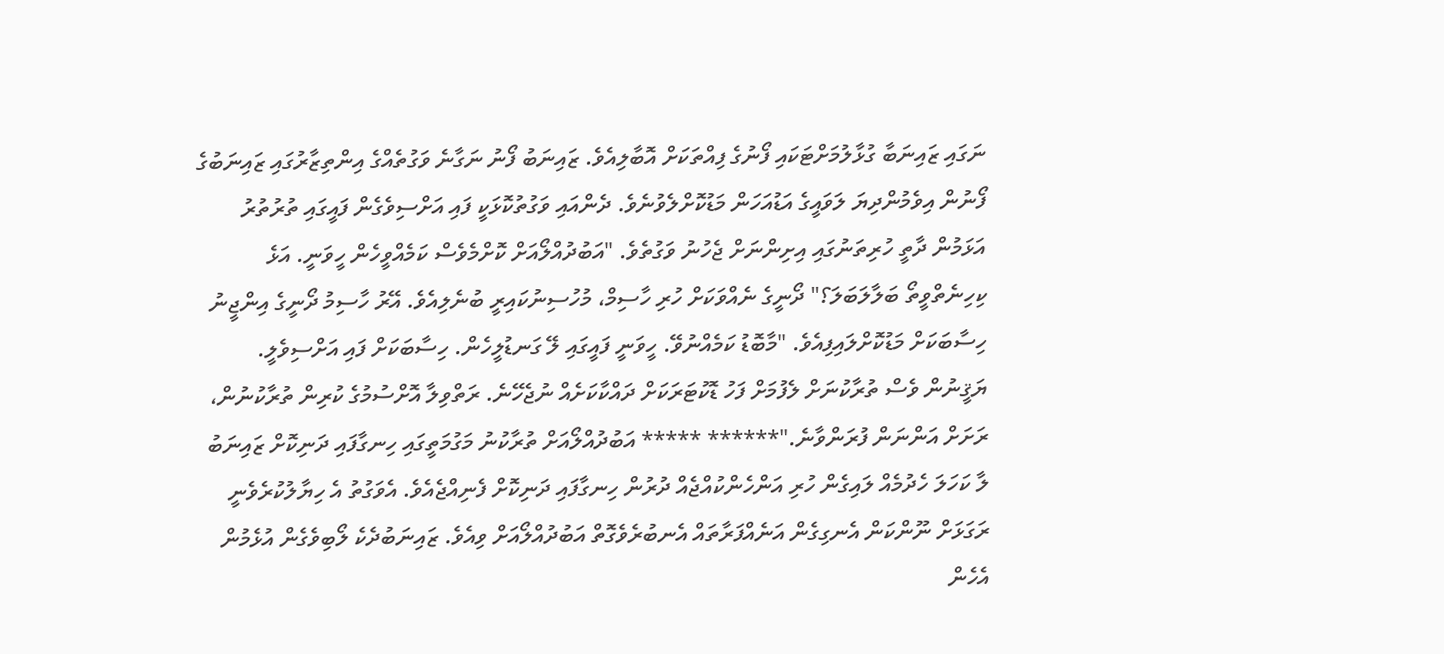ނަގައި ޒައިނަބާ ގުޅާލުމަށްޓަކައި ފޯނުގެ ފިއްތަކަށް އޮބާލިއެވެ. ޒައިނަބު ފޯނު ނަގާނެ ވަގުތެއްގެ އިންތިޒާރުގައި ޒައިނަބުގެ ފޯނުން އިވެމުންދިޔަ ލަވައީގެ އަޑުއަހަން މަޑުކޮށްލެވުނެވެ. ދެންއައި ވަގުތުކޮޅަކީ ފައި އަށްސިވެގެން ފައީގައި ތުރުތުރު އަޅަމުން ދާތީ ހުރިތަނުގައި އިށިންނަށް ޖެހުނު ވަގުތެވެ. "އަބުދުއްލޯއަށް ކޮށްމެވެސް ކަމެއްވީހެން ހީވަނީ. އަޅެ ކިހިނެތްވީތޯ ބަލާލަބަލަ؟" ދޯނީގެ ނެއްވަކަށް ހުރި ހާސިމް، މުހުސިނުކައިރީ ބުނެލިއެވެ. އޭރު ހާސިމު ދޯނީގެ އިންޖީނު ހިސާބަކަށް މަޑުކޮށްލައިފިއެވެ. "މާބޮޑު ކަމެއްނުވޭ. ހީވަނީ ފައީގައި ލޭ ގަނޑުލީހެން. ހިސާބަކަށް ފައި އަށްސިވެލީ. ޔަޤީނުން ވެސް ތުރާކުނަށް ލެފުމަށް ފަހު ޑޮކުޓަރަކަށް ދައްކާކަށެއް ނުޖެހޭނެ. ރަތްވިލާ އޮށްސުމުގެ ކުރިން ތުރާކުނުން، ރަށަށް އަންނަން ފުރަންވާނެ."****** ***** އަބުދުއްލޯއަށް ތުރާކުނު މަގުމަތީގައި ހިނގާފައި ދަނިކޮށް ޒައިނަބު ލާ ކަހަލަ ހެދުމެއް ލައިގެން ހުރި އަންހެންކުއްޖެއް ދުރުން ހިނގާފައި ދަނިކޮށް ފެނިއްޖެއެވެ. އެވަގުތު އެ ހިޔާލުކުރެވެނީ ރަގަޅަށް ނޫންކަން އެނގިގެން އަނެއްފަރާތައް އެނބުރެވެގޮތް އަބުދުއްލޯއަށް ވިއެވެ. ޒައިނަބުދެކެ ލޯބިވެގެން އުޅެމުން އެހެން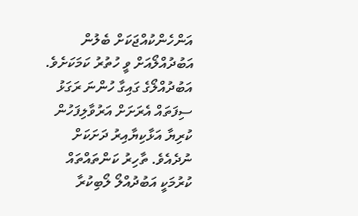އަންހެންކުއްޖަކަށް ބެލުން އަބުދުއްލޯއަށް ވީ ހުތުރު ކަމަކަށެވެ. އަބުދުއްލޯގެ ގައިގާ ހުންނަ ރަގަޅު ސިފަތައް އެރަށަށް އަރުވާލިފަހުން ކުރިޔާ އަޅާކިޔާއިރު ދަށަކަށް ނުދެއެވެ. ތާހިރު ކަންތައްތައް ކުރުމަކީ އަބުދުއްލޯ ލޯބިކުރާ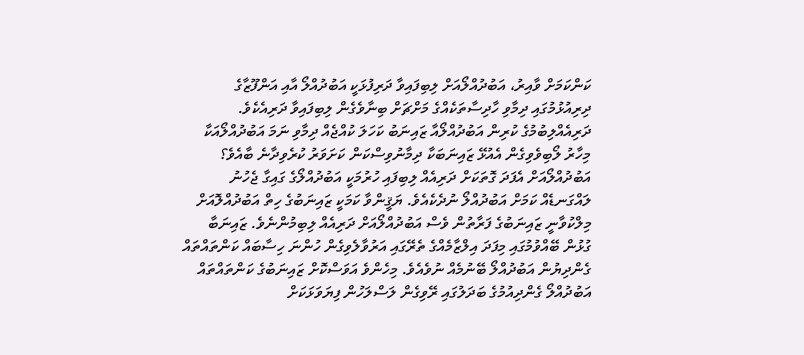ކަންކަމަށް ވާއިރު، އަބުދުއްލޯއަށް ލިބިފައިވާ ދަރިފުޅަކީ އަބުދުއްލޯ އާއި އަންފޫޒާގެ ދިރިއުޅުމުގައި ދިމާވި ހާދިސާތަކެއްގެ މަށްޗަށް ބިނާވެގެން ލިބިފައިވާ ދަރިއެކެވެ. ދަރިއެއްލިބުމުގެ ކުރިން އަބުދުއްލޯއާ ޒައިނަބު ކަހަލަ ކުއްޖެއް ދިމާވި ނަމަ އަބުދުއްލޯއަކާ މިހާރު ލޯބިވެވިގެން އެއުޅޭ ޒައިނަބަކާ ދިމާނުވިސްކަން ކަށަވަރު ކުރެވިދާނެ ބާއެވެ؟ އަބުދުއްލޯއަށް އެފަދަ ގޮތަކަށް ދަރިއެއް ލިބިފައި ހުރުމަކީ އަބުދުއްލޯގެ ގައިގާ ޖެހުނު ލައްގަނޑެއް ކަމަށް އަބުދުއްލޯ ނުދެކެއެވެ. ޔަޤީންވާ ކަމަކީ ޒައިނަބުގެ ހިތް އަބުދުއްލޮއަށް މިލްކުވާނީ ޒައިނަބުގެ ފަރާތުން ވެސް އަބުދުއްލޯއަށް ދަރިއެއް ލިބިމުންނެވެ. ޒައިނަބާ ގުޅުން ބޭއްވުމުގައި މިފަދަ އިލްޒާމެއްގެ ތެރޭގައި އަރުވާލެވިގެން ހުންނަ ހިސާބައް ކަންތައްތައް ގެންދިޔުން އަބުދުއްލޯ ބޭނުމެއް ނުވެއެވެ. މިހެންވެ އަވަސްކޮށް ޒައިނަބުގެ ކަންތައްތައް އަބުދުއްލޯ ގެންދިއުމުގެ ބަދަލުގައި ރޭވިގެން ލަސްލަހުން ފިޔަވަޅަކަށް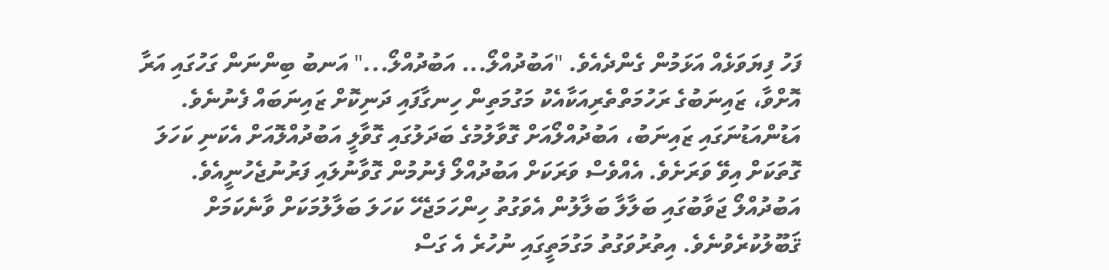ފަހު ފިޔަވަޅެއް އަޅަމުން ގެންދެއެވެ. "އަބުދުއްލޯ... އަބުދުއްލޯ..." އަނބު ބިންނަން ގަހުގައި އަރާ އޮށްވާ، ޒައިނަބުގެ ރަހުމަތްތެރިއަކާއެކު މަގުމަތިން ހިނގާފައި ދަނިކޮށް ޒައިނަބައް ފެނުނެވެ. އަޑުންއަޑުނަގައި ޒައިނަބު، އަބުދުއްލޯއަށް ގޮވާލުމުގެ ބަދަލުގައި ގޮވާލީ އަބުދުއްލޮއަށް އެކަނި ކަހަލަ ގޮތަކަށް އިވޭ ވަރަށެވެ. އެއްވެސް ވަރަކަށް އަބުދުއްލޯ ފެނުމުން ގޮވާނުލައި ފަރުނުޖެހުނީއެވެ. އަބުދުއްލޯ ޖަވާބުގައި ބަލާލާ ބަލާލުން އެވަގުތު ހިންހަމަޖެހޭ ކަހަލަ ބަލާލުމަކަށް ވާނެކަމަށް ޤަބޫލުކުރެވުނެވެ. އިތުރުވަގުތު މަގުމަތީގައި ނުހުރެ އެ ގަސް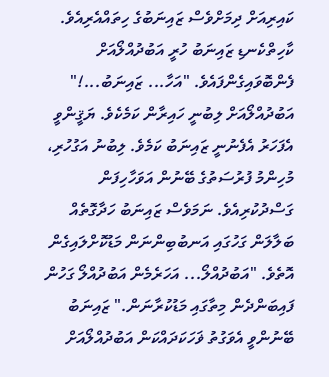ކައިރިއަށް ދިމަށްވެސް ޒައިނަބުގެ ހިތައްއެރިއެވެ. ކާހިތްކެނޑި ޒައިނަބު ހުރީ އަބުދުއްލޯއަށް ފެންބޮވައިގެންފައެވެ. "އަހާ... ޒައިނަބު...!" އަބުދުއްލޯއަށް ލިބުނީ ހައިރާން ކަމެކެވެ. ޔަޤީންވީ އެފަހަރު އެފެނުނީ ޒައިނަބު ކަމެވެ. ލިބުނު އަގުހުރި، މުހިންމު ފުރުސަތުގެ ބޭނުން އަވަހާހިފަން ގަސްދުކުރިއެވެ. ނަމަވެސް ޒައިނަބު ހަދާގޮތެއް ބަލާލަން ގަހުގައި އަނބުބިންނަން މަޑުކޮށްލައިގެން އޮތެވެ. "އަބުދުއްލޯ... އަހަރެމެން އަބުދުއްލޯ ގަހުން ފައިބަންދެން މިތާގައި މަޑުކުރާނަން." ޒައިނަބު ބޭނުންވީ އެވަގުތު ޥަހަކަދައްކަން އަބުދުއްލޯއަށް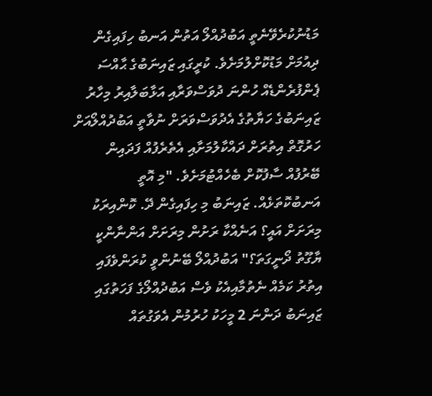މަޑުނުކުރެވޭނެތީ އަބުދުއްލޯ އަތުން އަނބު ހިފައިގެން ދިއުމަށް މަޑުކޮށްލުމަށެވެ. ކުރީގައި ޒައިނަބުގެ ޙާއްސަ ޕެންފުރެންޑެއް ހުންނަ ދުވަސްވަރާއި އަޅާބަލާއިރު މިހާރު ޒައިނަބުގެ ހަޔާތުގެ އެދުވަސްވަރަށް ނުވާތީ އަބުދުއްލޯއަށް ހަރުގޮތް އިތުރަށް ދައްކާލުމަށާއި އެތެރެފުއް ފަދައިން ބޭރުފުއް ސާފުކޮށް ބެހެއްޓުމަށެވެ. "މި އޮތީ އަނބުކޮތަޅެއް. ޒައިނަބު މި ހިފައިގެން ދޭ. ކޮންއިރަކު މިރަށަށް އައީ؟ އަނެއްކާ ރަށުން މިރަށަށް އަންނާންކީ ޔާގޫތު ދޯނީގަތަ؟" އަބުދުއްލޯ ބޭނުންވީ ކުރަންވެފައި އިތުރު ކަމެއް ނެތުމާއިއެކު ވެސް އަބުދުއްލޯގެ ފަހަތުގައި ޒައިނަބު ދަންނަ 2 މީހަކު ހުރުމުން އެވަގުތައް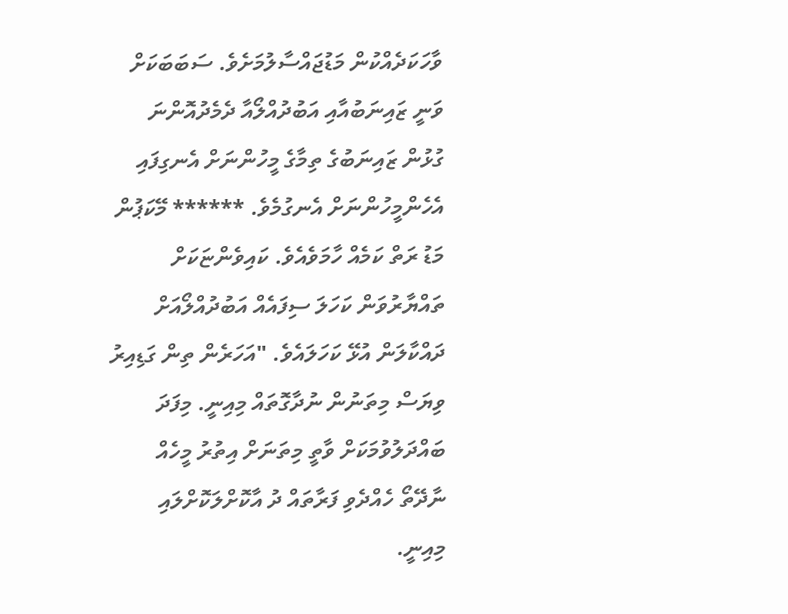ވާހަކަދެއްކުން މަޑުޖައްސާލުމަށެވެ. ސަބަބަކަށް ވަނީ ޒައިނަބުއާއި އަބުދުއްލޯއާ ދެމެދުއޮންނަ ގުޅުން ޒައިނަބުގެ ތިމާގެ މީހުންނަށް އެނގިފައި އެހެންމީހުންނަށް އެނގުމެވެ. ****** މޭކަޕުން މަޑު ރަތް ކަމެއް ހާމަވެއެވެ. ކައިވެންޏަކަށް ތައްޔާރުވަން ކަހަލަ ސިފައެއް އަބުދުއްލޯއަށް ދައްކާލަން އުޅޭ ކަހަލައެވެ. "އަހަރެން ތިން ގަޑިއިރު ވިޔަސް މިތަނުން ނުދާގޮތައް މިއިނީ. މިފަދަ ބައްދަލުވުމަކަށް ވާތީ މިތަނަށް އިތުރު މީހެއް ނާދޭތޯ ހެއްދެވި ފަރާތައް ދު އާކޮށްލަކޮށްލައި މިއިނީ.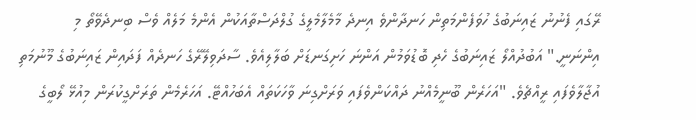ރޭގައި ފެނުނު ޒައިނަބުގެ ހުވަފެންމަތިން ހަނދާންވެ އިނދެ މާމެލާމެލީގެ ގުލްދަސްތާއަކުން އެންމެ މަލެއް ވެސް ބިނދެވޭތޯ މި އިންނަނީ." އަބުދުއްލޯ ޒައިނަބުގެ ހެދި ބޮޑުވަމުން އަންނަ ހަށިގަނޑަށް ބަލާލިއެވެ. ސާދަވިލޭރޭގެ ހަނދެއް ފަދައިން ޒައިނަބުގެ މޫނުމަތި އުޖާލާވެފައި ރީއްޗެވެ. "އަހަރެން ބޫނީމެއްނު ދައްކަންވެފައި ވަރަށްގިނަ ވާހަކަތައް އެބަހުއްޓޭ. އަހަރެމެން ތަރަށްގީކުރަން މިއުޅޭ ލޯބީގެ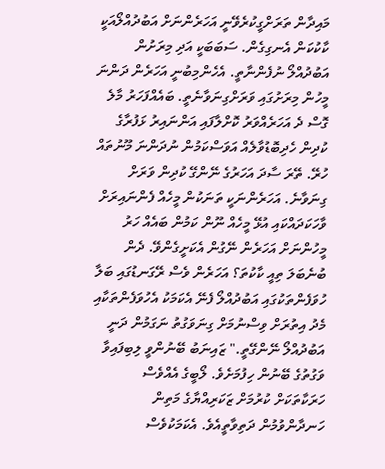މައިދާން ތަރަށްގީކުރެވޭނީ އަހަރެންނަށް އަބުދުއްލޯއަކީ ކާކުކަން އެނގިގެން. ސަބަބަކީ އަދި މިރަށުން އަބުދުއްލޯ ނުފެންނާތީ. އެހެންމިބުނީ އަހަރެން ދަންނަ މީހުން މިރަށުގައި ވަރަށްގިނަވާނެތީ. ބައެއްފަހަރު މާލެ ގޮސް ދެ އަހަރެއްވަރު ކޮށްލާފައި އަންނައިރު ޅަފުރާގެ ކުދިން ހެދިބޮޑުވާލެއް އަވަސްކަމުން ނުދަންނަ މޫނުތައް ހުރޭ. ތޭރަ ސާދަ އަހަރުގެ ނޭންގޭ ކުދިން ވަރަށް ގިނަވާނެ. އަހަރެންނަކީ ތަނަކުން މީހެއް ފެންނައިރަށް ވާހަކަދައްކައި އުޅޭ މީހެއް ނޫން ކަމުން ބައެއް ހަރު މީހުންނަށް އަހަރެން ނޭގުން އެކަށީގެންވޭ. ދެން ބުނެބަލަ ތިއީ ކާކުތަ؟ އަހަރެން ވެސް ރޭގަނޑުގައި ބަލާ ހުވަފެންތަކުގައި އަބުދުއްލޯ ފެނޭ އެކަމަކު އެހުވަފެންތަކާއި މެދު އިތުރަށް ވިސްނުމަށް ގިނަވަގުތު ނަގަމުން ދަނީ އަބުދުއްލޯ ނޭންގޭތީ." ޒައިނަބު ބޭނުންވީ ލިބިފައިވާ ވަގުތުގެ ބޭނުން ހިފުމަށެވެ. ލޯބީގެ އެއްވެސް ހަރަކާތަކަށް ކުރުމަށް ޒަކަރިއްޔާގެ މަތިން ހަނދާންވުމުން ދަތިވާތީއެވެ. އެކަމަކުވެސް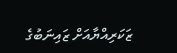ޒަކަރިއްޔާއަށް ޒައިނަބުގެ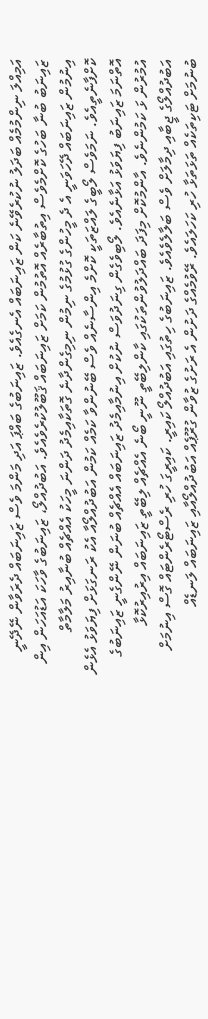އަމިއްލަ ނިންމުމެއް ބަދަލު ނުކުރެވޭނެ ކަން ޒައިނަބައް އެނގެއެވެ. ޒައިނަބުގެ ބައްޕަ އަދި މަންމަ ވެސް ޒައިނަބައް ދެރަވާން ނޭދޭނީ ޒައިނަބު ބުނާ ބަހުގެ ކޮށްމެވެސް އިތުބާރެއް އޮތުމުން ކަމަށް ޒައިނަބައް ޤަބޫލުކުރެވެއެވެ. އަބުދުއްލޯ، ޒައިނަބުގެ ވާހަކަ އަޑުއަހަން އިން އިނުމުން ޒައިނަބައް ދޭހަވަނީ އެ ދެ މީހުންގެ ގުޅުމުގެ ނިމުން ނިމިގެންދާނެ ގޮތަކާއިމެދު ދަންނަ މީހަކު އެއްޗެއް ބުނާއިރު މަލާމާތް ކޮށްފާނެތީއެވެ. ނަމަވެސް ލޯބީގެ ލައްޒަތަކީ ކޮށްމެ އިންސާނެއް ވެސް ބޭނުންވާ ކަމެއް ކަމުން އަބުދުއްލޯއާ އެކު ރަނގަޅަށް ފިޔަވަޅު އެޅެން އޮތްނަމަ ޒައިނަބު ފިޔަވަޅު އަޅާނެއެވެ. ލޯބިވެގެން ގިނަދުވަސް ނުކުށް އިނުމާއިމެދު ޒައިނަބައް އެއްޗެއް ބުނަން ނޭންގެނީ ޒައިނަބުގެ އުމުރުން ޅަ ކަމުންނެވެ. އާންމުކޮށް މިފަދަ ބައްދަލުވުންތަކުގައި ކާންލިބޭތީ ނޫނީ ބޯނެ އެއްޗެއް ލިބޭތީ ޒައިނަބައް އިރުއިރުކޮޅާ އަބުދުއްލޯގެ ޖީބާއި ދިމާލަށް ވެސް ބަލާލެވެއެވެ. ޒައިނަބުގެ ހިތުގައި އަބުދުއްލޯ ކައިރީ. ކައިރީގަ ހުރި ރެސްޓޯރެންޓައް ގޮސް އިނުމަށް ބުނުމަށް ޓަކިތަކެއް ތަޅަތަޅާ ހުރި ކަހަލައެވެ. ރޭވުމެއްގެ ދަށުން އެ ރަށުގެ ޒުވާން ގުރޫޕެއް އަބުދުއްލޯއާއި ޒައިނަބައް ލަނޑެއް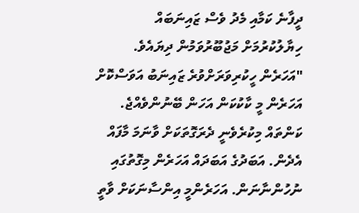ދީފާނެ ކަމާއި މެދު ވެސް ޒައިނަބައް ހިޔާލުކުރުމަށް މަޖުބޫރުވަމުން ދިޔައެވެ. "އަހަރެން ހީކުރިވަރަށްވުރެ ޒައިނަބު އަވަސްކޮށް އަހަރެން މީ ކާކުކަން އަހަން ބޭނުންވެއްޖެ. ކަންތައް މިކުރެވެނީ ދެރަގޮތަކަށް ވާނަމަ މާފައް އެދެން. އަބަދުގެ އަބަދައް އަހަރެން މިގޮތުގައި ނުހުންނާނަން. އަހަރެންމީ އިންސާނަކަށް ވާތީ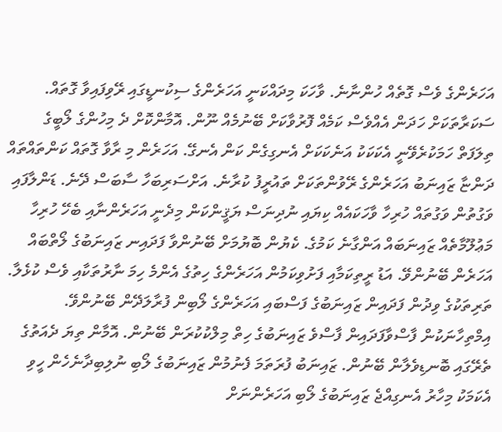އަހަރެންގެ ވެސް ގޮތެއް ހުންނާނެ. ވާހަކަ މިދައްކަނީ އަހަރެންގެ ސިކުނޑީގައި ރޭވިފައިވާ ގޮތައް. ސަކަރާތަކަށް ހަދަން އެއްވެސް ކަމެއް ފޮރުވާކަށް ބޭނުމެއް ނޫން. އޮމާންކޮށް ދެ މިހުންގެ ލޯބީގެ ތިލަފަތް ހަމަކުރެވޭނީ އެކަކަކު އަނެކަކަށް އެނގިގެން ކަން އެނގޭ. އަހަރެން މި ރާވާ ގޮތައް ކަންތައްތައް ދަންޏާ ޒައިނަބު އަހަރެންގެ ރޭވުންތަކަށް ތައުރީފު ކުރާނެ. އަށްސަރިބަހާ ސާބަސް ދޭނެ. ޑަންލާފައި ވަގުތުން ވަގުތައް ހުރިހާ ވާހަކައެއް ކިޔައި ނުދިނަސް ޔަޤީންކަން މިދެނީ އަހަރެންނާއި ބެހޭ ހުރިހާ މަޢުލޫމާތެއް ޒައިނަބައް އަންގާނެ ކަމުގެ. ކެޔުން ބޮޔުމަށް ބޭނުންވާ ފަދައިނ ޒައިނަބުގެ ލޯތްބައް އަހަރެން ބޭނުންވޭ. އަޑު ރީތިކަމާއި ފަށުވިކަމުން އަހަރެންގެ ހިތުގެ އެންމެ ހިމަ ނާރުތަކާއި ވެސް ކުޅެލާ. ތަރިތަކުގެ ވިދުން ފަދައިން ޒައިނަބުގެ ފަސްބައި އަހަރެންގެ ލޯބިން ފުރާލަދޭން ބޭނުންވޭ. އިމްތިހާނަކުން ފާސްވާފަދައިން ފާސްވެ ޒައިނަބުގެ ހިތް މިލްކުކުރަން ބޭނުން. އޮމާން ތިޔަ ދެއަތުގެ ތެރޭގައި ބޮނޑިވެލާން ބޭނުން. ޒައިނަބު ފުރަތަމަ ފެނުމުން ޒައިނަބުގެ ލޯބި ނުލިބިދާނެހެން ހީވި އެކަމަކު މިހާރު އެނގިއްޖެ ޒައިނަބުގެ ލޯބި އަހަރެންނަށް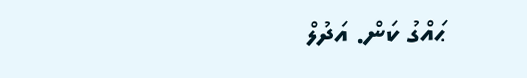ޙައްގު ކަން. އަދުލް